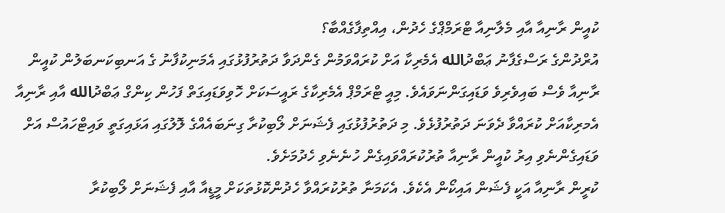ކުއީން ރާނިއާ އާއި މެލާނިއާ ޓްރަމްޕްގެ ހެދުން، އިއްތިފާގެއްބާ؟
އުރްދުންގެ ރަސްގެފާނު ޢަބްދުالله އެމެރިކާ އަށް ކުރައްވަމުން ގެންދަވާ ދަތުރުފުޅުގައި އެމަނިކުފާނު ގެ އަނބިކަނބަލުން ކުއީން ރާނިއާ ވެސް ބައިވެރިވެ ވަޑައިގަންނަވައެވެ. މިއީ ޓްރަމްޕް އެމެރިކާގެ ރައީސަކަށް ހޮވިވަޑައިގަތް ފަހުން ކިންގް ޢަބްދުالله އާއި ރާނިއާ އެމރިކާއަށް ކުރައްވާ ދެވަނަ ދަތުރުފުޅެވެ. މި ދަތުރުފުޅުގައި ފެޝަނަށް ލޯބިކުރާ ގިނަބައެއްގެ ލޮލުގައި އަޅައިގަތީ ވައިޓްހައުސް އަށް ވަޑައިގެންނެވި އިރު ކުއީން ރާނިއާ ތުރުކުރައްވައިގެން ހުނެނެވި ހެދުމަށެވެ.
ކުރީން ރާނިއާ އަކީ ފެޝަން އައިކޯން އެކެވެ. އެކަމަނާ ތުރުކުރައްވާ ހެދުންކޮޅުތަކަށް މީޑީއާ އާއި ފެޝަނަށް ލޯބިކުރާ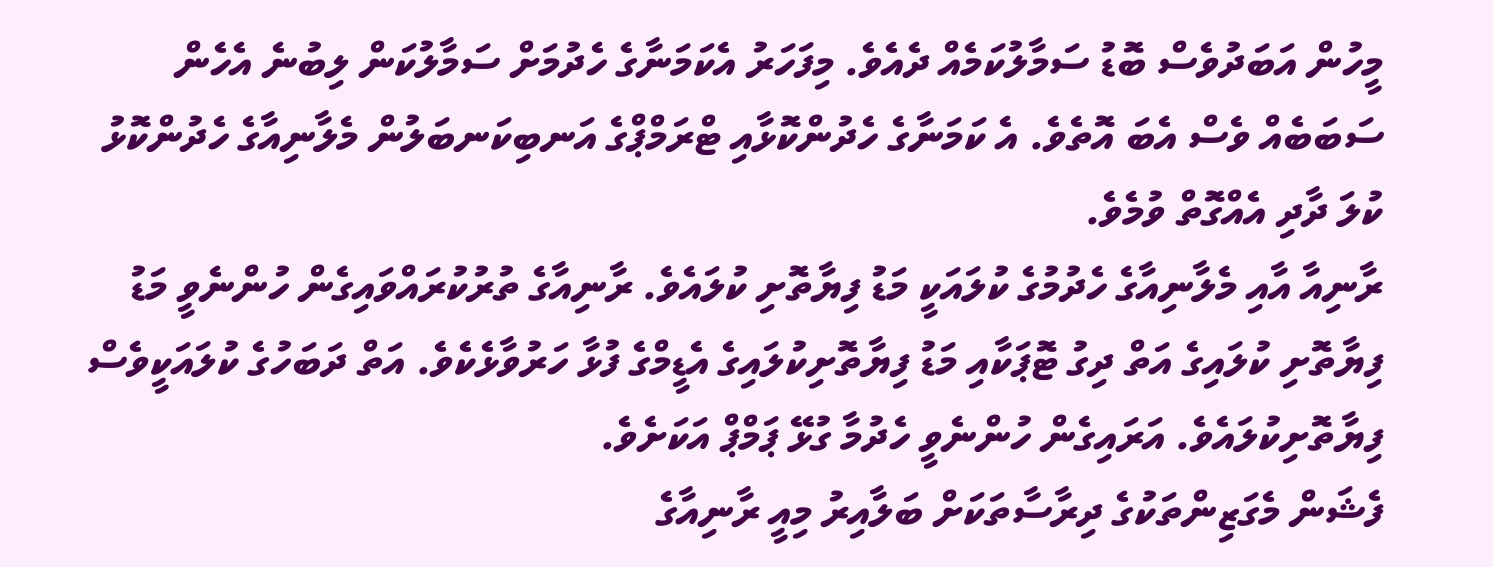މީހުން އަބަދުވެސް ބޮޑު ސަމާލުކަމެއް ދެއެވެ. މިފަހަރު އެކަމަނާގެ ހެދުމަށް ސަމާލުކަން ލިބުނެ އެހެން ސަބަބެއް ވެސް އެބަ އޮތެވެ. އެ ކަމަނާގެ ހެދުންކޮޅާއި ޓްރަމްޕްގެ އަނބިކަނބަލުން މެލާނިއާގެ ހެދުންކޮޅު ކުލަ ދާދި އެއްގޮތް ވުމެވެ.
ރާނިއާ އާއި މެލާނިއާގެ ހެދުމުގެ ކުލައަކީ މަޑު ފިޔާތޮށި ކުލައެވެ. ރާނިއާގެ ތުރުކުރައްވައިގެން ހުންނެވީ މަޑު ފިޔާތޮށި ކުލައިގެ އަތް ދިގު ޓޮޕަކާއި މަޑު ފިޔާތޮށިކުލައިގެ އެޑީމްގެ ފުޅާ ހަރުވާޅެކެވެ. އަތް ދަބަހުގެ ކުލައަކީވެސް ފިޔާތޮށިކުލައެވެ. އަރައިގެން ހުންނެވީ ހެދުމާ ގުޅޭ ޕަމްޕް އަކަށެވެ.
ފެޝަން މެގަޒިންތަކުގެ ދިރާސާތަކަށް ބަލާއިރު މިއީ ރާނިއާގެ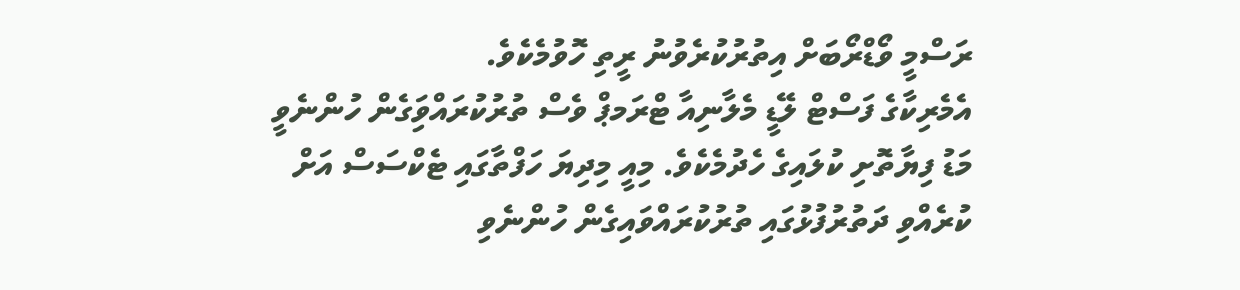ރަސްމީ ވޯޑްރޯބަށް އިތުރުކުރެވުނު ރީތި ހޮވުމެކެވެ.
އެމެރިކާގެ ފަސްޓް ލޭޑީ މެލާނިއާ ޓްރަމޕް ވެސް ތުރުކުރައްވަިގެން ހުންނެވީ މަޑު ފިޔާތޮށި ކުލައިގެ ހެދުމެކެވެ. މިއީ މިދިޔަ ހަފްތާގައި ޓެކްސަސް އަށް ކުރެއްވި ދަތުރުފުޅުގައި ތުރުކުރައްވައިގެން ހުންނެވި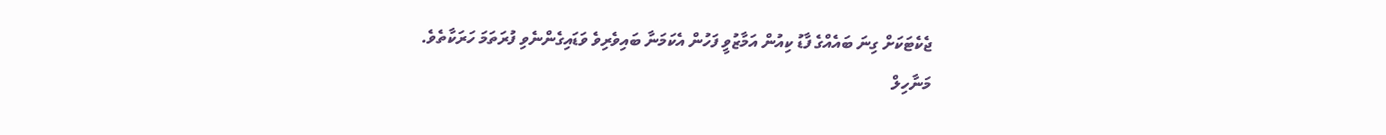ޖެކެޓަކަށް ގިނަ ބައެއްގެ ފާޑު ކިއުން އަމާޒުވީ ފަހުން އެކަމަނާ ބައިވެރިވެ ވަޑައިގެންނެވި ފުރަތަމަ ހަރަކާތެވެ.
މަނާހިލް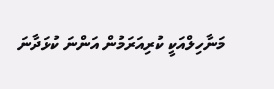މަނާހިލްއަކީ ކުރިއަރަމުން އަންނަ ކުޅަދާނަ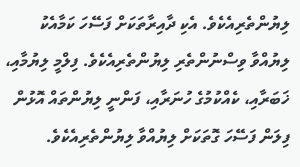ލިޔުންތެރިއެކެވެ. އެކި ދާއިރާތަކަށް ފަސޭހަ ކަމާއެކު ލިޔުއްވާ ވިސްނުންތެރި ލިޔުންތެރިއެކެވެ. ފިލްމީ ލިޔުމާއި، ޚަބަރާއި، ކެއްކުމުގެ ހުނަރާއި، ފަންނީ ލިޔުންތައް އޮޅުން ފިލަން ފަސޭހަ ގޮތަކަށް ލިޔުއްވާ ލިޔުންތެރިއެކެވެ.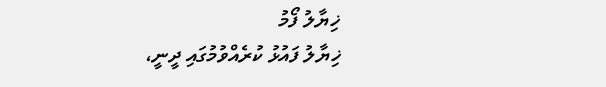ޚިޔާލު ފޯމު
ޚިޔާލު ފައުޅު ކުރެއްވުމުގައި ދީނީ،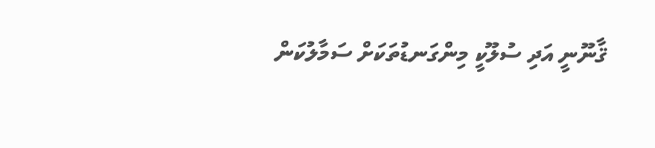ޤާނޫނީ އަދި ސުލޫކީ މިންގަނޑުތަކަށް ސަމާލުކަން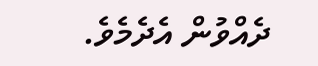ދެއްވުން އެދެމެވެ.